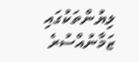ލިޔުންތަކުގައި ޒަމާނުއްސުރެ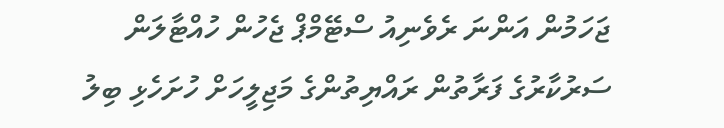ޖަހަމުން އަންނަ ރެވެނިއު ސްޓޭމްޕް ޖެހުން ހުއްޓާލަން ސަރުކާރުގެ ފަރާތުން ރައްޔިތުންގެ މަޖިލީހަށް ހުށަހެޅި ބިލު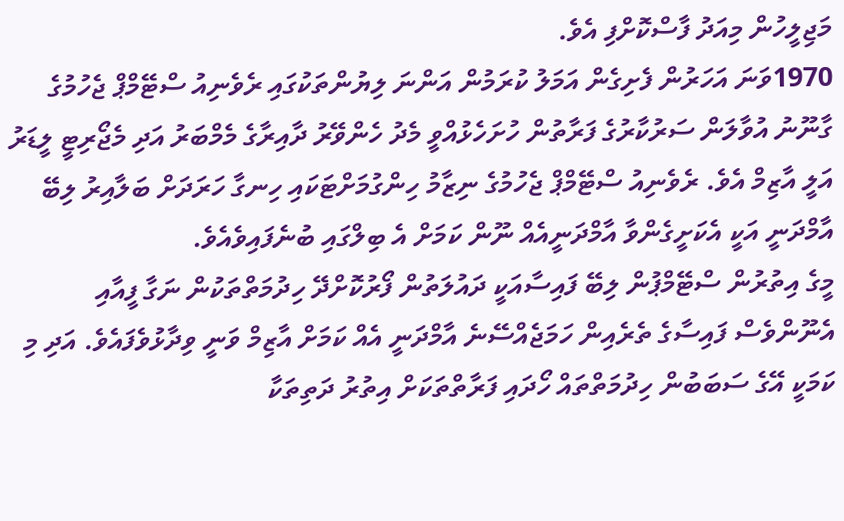މަޖިލީހުން މިއަދު ފާސްކޮށްފި އެވެ.
1970ވަނަ އަހަރުން ފެށިގެން އަމަލު ކުރަމުން އަންނަ ލިޔުންތަކުގައި ރެވެނިއު ސްޓޭމްޕް ޖެހުމުގެ ގާނޫނު އުވާލަން ސަރުކާރުގެ ފަރާތުން ހުށަހެޅުއްވީ މެދު ހެންވޭރު ދާއިރާގެ މެމްބަރު އަދި މެޖޯރިޓީ ލީޑަރު އަލީ އާޒިމް އެވެ. ރެވެނިއު ސްޓޭމްޕް ޖެހުމުގެ ނިޒާމު ހިންގުމަށްޓަކައި ހިނގާ ހަރަދަށް ބަލާއިރު ލިބޭ އާމްދަނީ އަކީ އެކަށީގެންވާ އާމްދަނީއެއް ނޫން ކަމަށް އެ ބިލްގައި ބުނެފައިވެއެވެ.
މީގެ އިތުރުން ސްޓޭމްޕުން ލިބޭ ފައިސާއަކީ ދައުލަތުން ފޯރުކޮށްދޭ ހިދުމަތްތަކުން ނަގާ ފީއާއި އެނޫންވެސް ފައިސާގެ ތެރެއިން ހަމަޖެއްސޭނެ އާމްދަނީ އެއް ކަމަށް އާޒިމް ވަނީ ވިދާޅުވެފައެވެ. އަދި މި ކަމަކީ އޭގެ ސަބަބުން ހިދުމަތްތައް ހޯދައި ފަރާތްތަކަށް އިތުރު ދަތިތަކާ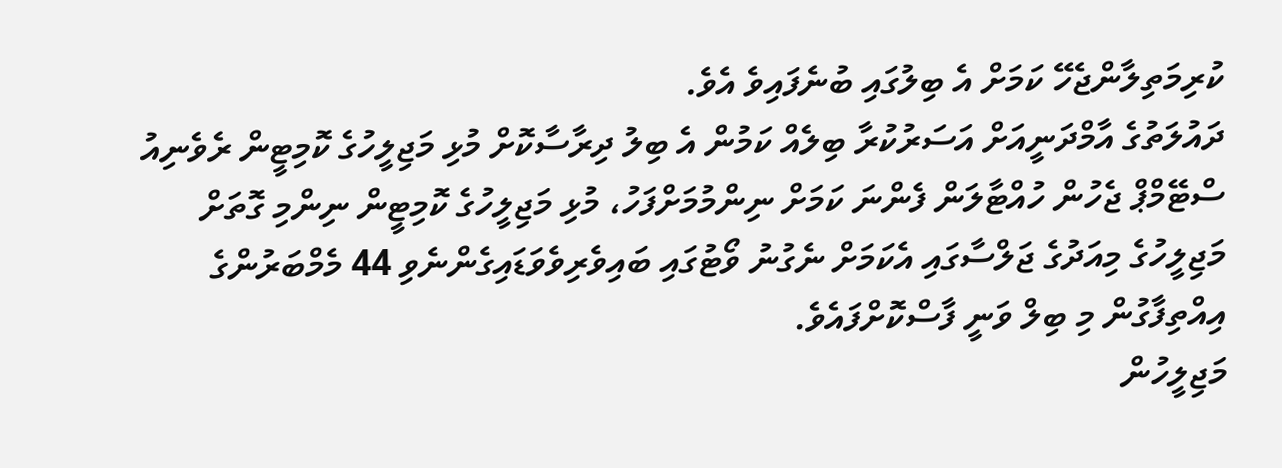ކުރިމަތިލާންޖެހޭ ކަމަށް އެ ބިލުގައި ބުނެފައިވެ އެވެ.
ދައުލަތުގެ އާމްދަނީއަށް އަސަރުކުރާ ބިލެއް ކަމުން އެ ބިލު ދިރާސާކޮށް މުޅި މަޖިލީހުގެ ކޮމިޓީން ރެވެނިއު ސްޓޭމްޕް ޖެހުން ހުއްޓާލަން ފެންނަ ކަމަށް ނިންމުމަށްފަހު، މުޅި މަޖިލީހުގެ ކޮމިޓީން ނިންމި ގޮތަށް މަޖިލީހުގެ މިއަދުގެ ޖަލްސާގައި އެކަމަށް ނެގުނު ވޯޓުގައި ބައިވެރިވެވަޑައިގެންނެވި 44 މެމްބަރުންގެ އިއްތިފާގުން މި ބިލް ވަނީ ފާސްކޮށްފައެވެ.
މަޖިލީހުން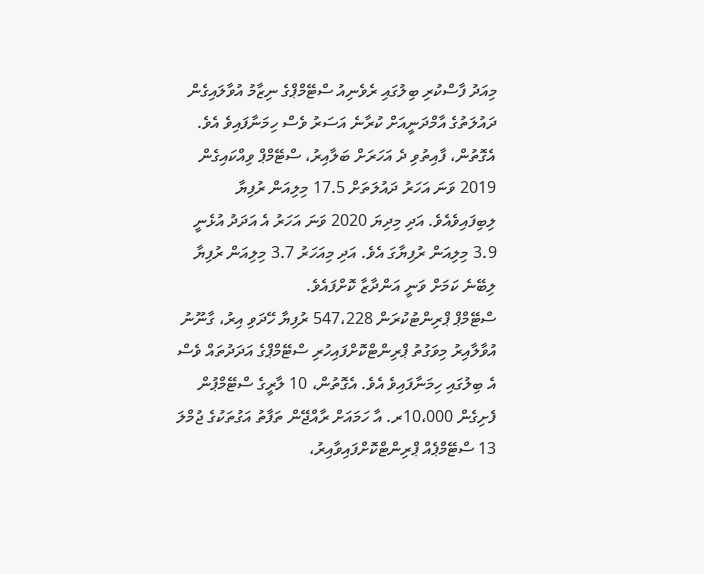މިއަދު ފާސްކުރި ބިލުގައި ރެވެނިއު ސްޓޭމްޕްގެ ނިޒާމު އުވާލައިގެން ދައުލަތުގެ އާމްދަނީއަށް ކުރާނެ އަސަރު ވެސް ހިމަނާފައިވެ އެވެ.
އެގޮތުން، ފާއިތުވި ދެ އަހަރަށް ބަލާއިރު، ސްޓޭމްޕް ވިއްކައިގެން 2019 ވަނަ އަހަރު ދައުލަތަށް 17.5 މިލިއަން ރުފިޔާ ލިބިފައިވެއެވެ. އަދި މިދިޔަ 2020 ވަނަ އަހަރު އެ އަދަދު އުޅެނީ 3.9 މިލިއަން ރުފިޔާގަ އެވެ. އަދި މިއަހަރު 3.7 މިލިއަން ރުފިޔާ ލިބޭނެ ކަމަށް ވަނީ އަންދާޒާ ކޮށްފައެވެ.
ސްޓޭމްޕް ޕްރިންޓުކުރަން 547،228 ރުފިޔާ ހޭދަވި އިރު، ގާނޫނު އުވާލާއިރު މިވަގުތު ޕްރިންޓްކޮށްފައިހުރި ސްޓޭމްޕްގެ އަދަދުތައް ވެސް އެ ބިލުގައި ހިމަނާފައިވެ އެވެ. އެގޮތުން، 10 ލާރީގެ ސްޓޭމްޕުން ފެށިގެން 10،000ރ. އާ ހަމައަށް ރާއްޖޭން ތަފާތު އަގުތަކުގެ ޖުމްލަ 13 ސްޓޭމްޕެއް ޕްރިންޓްކޮށްފައިވާއިރު،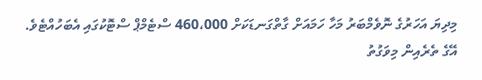މިދިޔަ އަހަރުގެ ނޮވެމްބަރު މަހާ ހަމައަށް ގާތްގަނޑަކަށް 460،000 ސްޓެމްޕް ސްޓޮކުގައި އެބަހުއްޓެވެ.
އޭގެ ތެރެއިން މިވަގުތު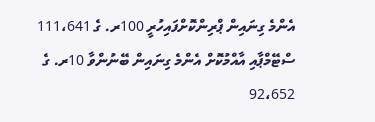އެންމެ ގިނައިން ޕްރިންކޮށްފައިހުރީ 100ރ. ގެ 111،641 ސްޓޭމްޕާއި އާއްމުކޮށް އެންމެ ގިނައިން ބޭނުންވާ 10ރ. ގެ 92،652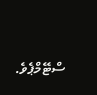ސްޓޭމްޕެވެ.